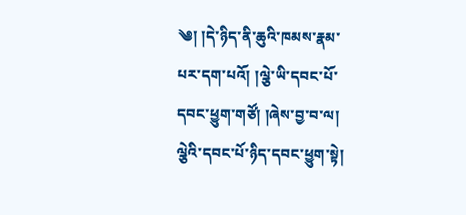༄། །དེ་ཉིད་ནི་ཆུའི་ཁམས་རྣམ་པར་དག་པའོ། །ལྕེ་ཡི་དབང་པོ་དབང་ཕྱུག་གཙོ། །ཞེས་བྱ་བ་ལ། ལྕེའི་དབང་པོ་ཉིད་དབང་ཕྱུག་སྟེ།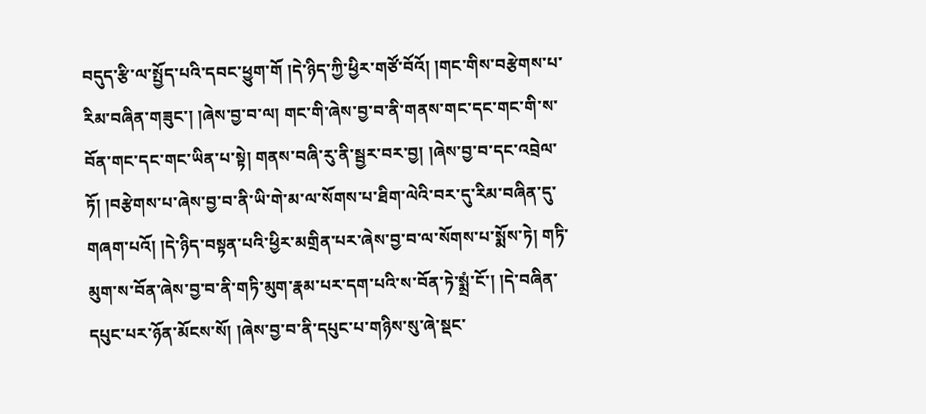བདུད་རྩི་ལ་སྤྱོད་པའི་དབང་ཕྱུག་གོ །དེ་ཉིད་ཀྱི་ཕྱིར་གཙོ་བོའོ། །གང་གིས་བརྩེགས་པ་རིམ་བཞིན་གཟུང་། །ཞེས་བྱ་བ་ལ། གང་གི་ཞེས་བྱ་བ་ནི་གནས་གང་དང་གང་གི་ས་བོན་གང་དང་གང་ཡིན་པ་སྟེ། གནས་བཞི་རུ་ནི་སྦྱར་བར་བྱ། །ཞེས་བྱ་བ་དང་འབྲེལ་ཏོ། །བརྩེགས་པ་ཞེས་བྱ་བ་ནི་ཡི་གེ་མ་ལ་སོགས་པ་ཐིག་ལེའི་བར་དུ་རིམ་བཞིན་དུ་གཞག་པའོ། །དེ་ཉིད་བསྟན་པའི་ཕྱིར་མགྲིན་པར་ཞེས་བྱ་བ་ལ་སོགས་པ་སྨོས་ཏེ། གཏི་མུག་ས་བོན་ཞེས་བྱ་བ་ནི་གཏི་མུག་རྣམ་པར་དག་པའི་ས་བོན་ཏེ་སྨྲཾ་ངོ་། །དེ་བཞིན་དཔུང་པར་ཉོན་མོངས་སོ། །ཞེས་བྱ་བ་ནི་དཔུང་པ་གཉིས་སུ་ཞེ་སྡང་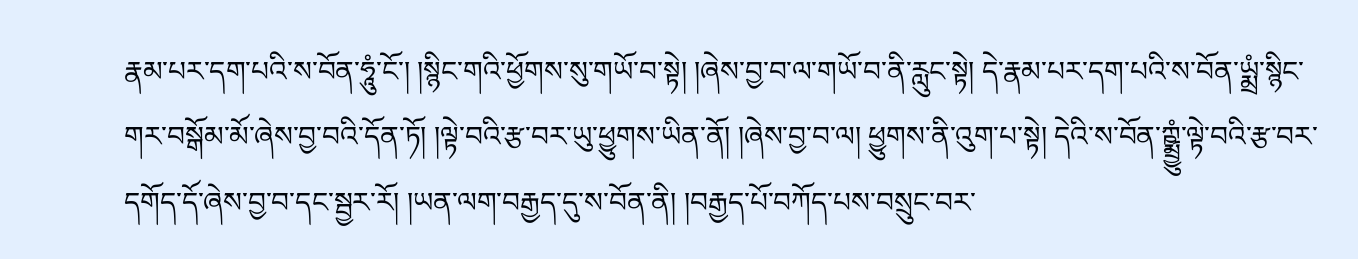རྣམ་པར་དག་པའི་ས་བོན་ཧཱུཾ་ངོ་། །སྙིང་གའི་ཕྱོགས་སུ་གཡོ་བ་སྟེ། །ཞེས་བྱ་བ་ལ་གཡོ་བ་ནི་རླུང་སྟེ། དེ་རྣམ་པར་དག་པའི་ས་བོན་ཡྨྲཾ་སྙིང་གར་བསྒོམ་མོ་ཞེས་བྱ་བའི་དོན་ཏོ། །ལྟེ་བའི་རྩ་བར་ཡུ་ཕྱུགས་ཡིན་ནོ། །ཞེས་བྱ་བ་ལ། ཕྱུགས་ནི་འུག་པ་སྟེ། དེའི་ས་བོན་ཀྵྨྲྱུཾ་ལྟེ་བའི་རྩ་བར་དགོད་དོ་ཞེས་བྱ་བ་དང་སྦྱར་རོ། །ཡན་ལག་བརྒྱད་དུ་ས་བོན་ནི། །བརྒྱད་པོ་བཀོད་པས་བསྲུང་བར་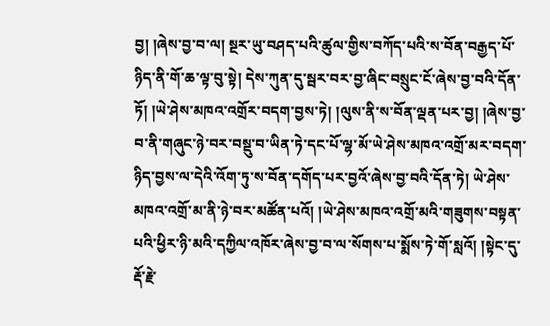བྱ། །ཞེས་བྱ་བ་ལ། སྔར་ཡུ་བཤད་པའི་ཚུལ་གྱིས་བཀོད་པའི་ས་བོན་བརྒྱད་པོ་ཉིད་ནི་གོ་ཆ་ལྟ་བུ་སྟེ། དེས་ཀུན་དུ་སྦར་བར་བྱ་ཞིང་བསྲུང་ངོ་ཞེས་བྱ་བའི་དོན་ཏོ། །ཡེ་ཤེས་མཁའ་འགྲོར་བདག་བྱས་ཏེ། །ལུས་ནི་ས་བོན་ལྡན་པར་བྱ། །ཞེས་བྱ་བ་ནི་གཞུང་ཉེ་བར་བསྡུ་བ་ཡིན་ཏེ་དང་པོ་ལྷ་མོ་ཡེ་ཤེས་མཁའ་འགྲོ་མར་བདག་ཉིད་བྱས་ལ་དེའི་འོག་ཏུ་ས་བོན་དགོད་པར་བྱའོ་ཞེས་བྱ་བའི་དོན་ཏེ། ཡེ་ཤེས་མཁའ་འགྲོ་མ་ནི་ཉེ་བར་མཚོན་པའོ། །ཡེ་ཤེས་མཁའ་འགྲོ་མའི་གཟུགས་བསྟན་པའི་ཕྱིར་ཉི་མའི་དཀྱིལ་འཁོར་ཞེས་བྱ་བ་ལ་སོགས་པ་སྨོས་ཏེ་གོ་སླའོ། །སྟེང་དུ་རྡོ་རྗེ་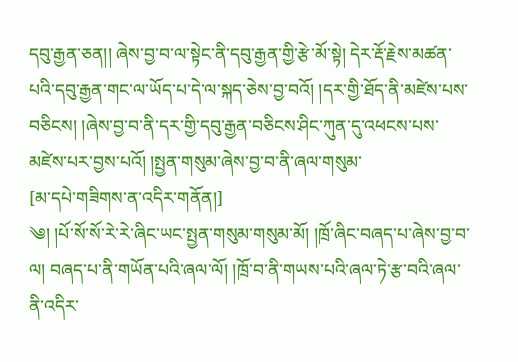དབུ་རྒྱན་ཅན།། ཞེས་བྱ་བ་ལ་སྟེང་ནི་དབུ་རྒྱན་གྱི་རྩེ་མོ་སྟེ། དེར་རྡོ་རྗེས་མཚན་པའི་དབུ་རྒྱན་གང་ལ་ཡོད་པ་དེ་ལ་སྐད་ཅེས་བྱ་བའོ། །དར་གྱི་ཐོད་ནི་མཛེས་པས་བཅིངས། །ཞེས་བྱ་བ་ནི་དར་གྱི་དབུ་རྒྱན་བཅིངས་ཤིང་ཀུན་དུ་འཕངས་པས་མཛེས་པར་བྱས་པའོ། །སྤྱན་གསུམ་ཞེས་བྱ་བ་ནི་ཞལ་གསུམ་
[མ་དཔེ་གཟིགས་ན་འདིར་གནོན།]
༄། །པོ་སོ་སོ་རེ་རེ་ཞིང་ཡང་སྤྱན་གསུམ་གསུམ་མོ། །ཁྲོ་ཞིང་བཞད་པ་ཞེས་བྱ་བ་ལ། བཞད་པ་ནི་གཡོན་པའི་ཞལ་ལོ། །ཁྲོ་བ་ནི་གཡས་པའི་ཞལ་ཏེ་རྩ་བའི་ཞལ་ནི་འདིར་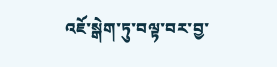འཇོ་སྒེག་ཏུ་བལྟ་བར་བྱ་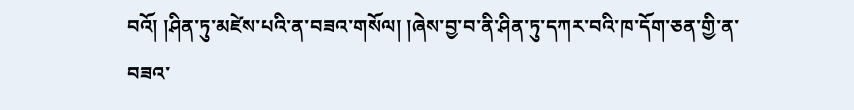བའོ། །ཤིན་ཏུ་མཛེས་པའི་ན་བཟའ་གསོལ། །ཞེས་བྱ་བ་ནི་ཤིན་ཏུ་དཀར་བའི་ཁ་དོག་ཅན་གྱི་ན་བཟའ་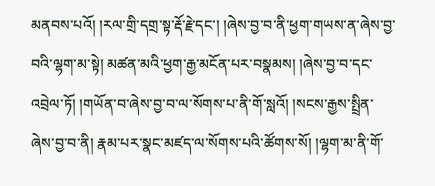མནབས་པའོ། །རལ་གྲི་དགྲ་སྟ་རྡོ་རྗེ་དང་། །ཞེས་བྱ་བ་ནི་ཕྱག་གཡས་ན་ཞེས་བྱ་བའི་ལྷག་མ་སྟེ། མཚན་མའི་ཕྱག་རྒྱ་མངོན་པར་བསྣམས། །ཞེས་བྱ་བ་དང་འབྲེལ་ཏོ། །གཡོན་བ་ཞེས་བྱ་བ་ལ་སོགས་པ་ནི་གོ་སླའོ། །སངས་རྒྱས་སྤྲིན་ཞེས་བྱ་བ་ནི། རྣམ་པར་སྣང་མཛད་ལ་སོགས་པའི་ཚོགས་སོ། །ལྷག་མ་ནི་གོ་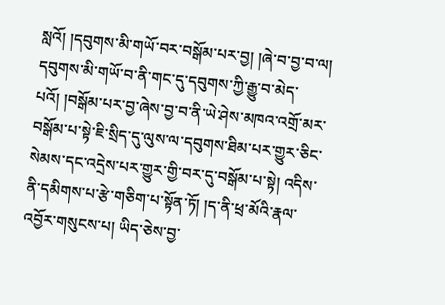སླའོ། །དབུགས་མི་གཡོ་བར་བསྒོམ་པར་བྱ། །ཞེ་བ་བྱ་བ་ལ། དབུགས་མི་གཡོ་བ་ནི་གང་དུ་དབུགས་ཀྱི་རྒྱུ་བ་མེད་པའོ། །བསྒོམ་པར་བྱ་ཞེས་བྱ་བ་ནི་ཡེ་ཤེས་མཁའ་འགྲོ་མར་བསྒོམ་པ་སྟེ་ཇི་སྲིད་དུ་ལུས་ལ་དབུགས་ཐིམ་པར་གྱུར་ཅིང་སེམས་དང་འདྲེས་པར་གྱུར་གྱི་བར་དུ་བསྒོམ་པ་སྟེ། འདིས་ནི་དམིགས་པ་རྩེ་གཅིག་པ་སྟོན་ཏོ། །ད་ནི་ཕྲ་མོའི་རྣལ་འབྱོར་གསུངས་པ། ཡིད་ཅེས་བྱ་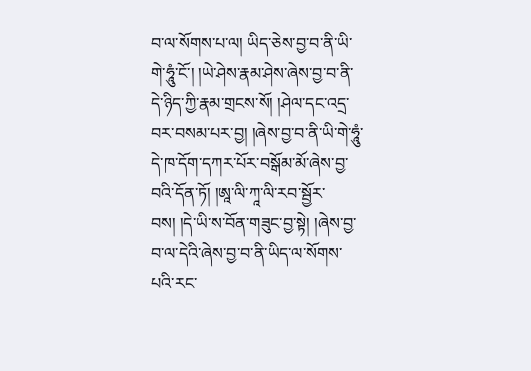བ་ལ་སོགས་པ་ལ། ཡིད་ཅེས་བྱ་བ་ནི་ཡི་གེ་ཧཱུཾ་ངོ་། །ཡེ་ཤེས་རྣམ་ཤེས་ཞེས་བྱ་བ་ནི་དེ་ཉིད་ཀྱི་རྣམ་གྲངས་སོ། །ཤེལ་དང་འདྲ་བར་བསམ་པར་བྱ། །ཞེས་བྱ་བ་ནི་ཡི་གེ་ཧཱུཾ་དེ་ཁ་དོག་དཀར་པོར་བསྒོམ་མོ་ཞེས་བྱ་བའི་དོན་ཏོ། །ཨཱ་ལི་ཀཱ་ལི་རབ་སྦྱོར་བས། །དེ་ཡི་ས་བོན་གཟུང་བྱ་སྟེ། །ཞེས་བྱ་བ་ལ་དེའི་ཞེས་བྱ་བ་ནི་ཡིད་ལ་སོགས་པའི་རང་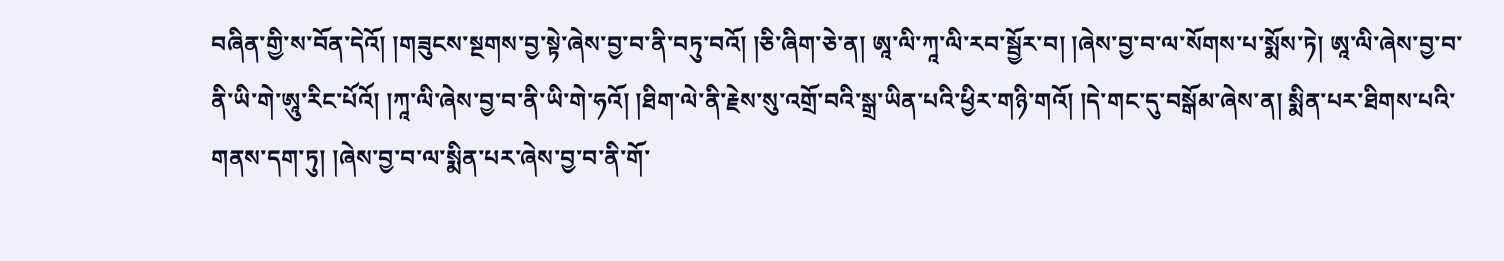བཞིན་གྱི་ས་བོན་དེའོ། །གཟུངས་སྔགས་བྱ་སྟེ་ཞེས་བྱ་བ་ནི་བཏུ་བའོ། །ཅི་ཞིག་ཅེ་ན། ཨཱ་ལི་ཀཱ་ལི་རབ་སྦྱོར་བ། །ཞེས་བྱ་བ་ལ་སོགས་པ་སྨོས་ཏེ། ཨཱ་ལི་ཞེས་བྱ་བ་ནི་ཡི་གེ་ཨཱུ་རིང་པོའོ། །ཀཱ་ལི་ཞེས་བྱ་བ་ནི་ཡི་གེ་ཧའོ། །ཐིག་ལེ་ནི་རྗེས་སུ་འགྲོ་བའི་སྒྲ་ཡིན་པའི་ཕྱིར་གཉི་གའོ། །དེ་གང་དུ་བསྒོམ་ཞེས་ན། སྨིན་པར་ཐིགས་པའི་གནས་དག་ཏུ། །ཞེས་བྱ་བ་ལ་སྨིན་པར་ཞེས་བྱ་བ་ནི་གོ་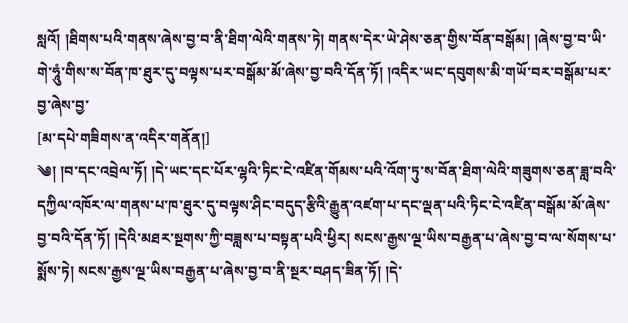སླའོ། །ཐིགས་པའི་གནས་ཞེས་བྱ་བ་ནི་ཐིག་ལེའི་གནས་ཏེ། གནས་དེར་ཡེ་ཤེས་ཅན་གྱིས་བོན་བསྒོམ། །ཞེས་བྱ་བ་ཡི་གེ་ཧཱུཾ་གིས་ས་བོན་ཁ་ཐུར་དུ་བལྟས་པར་བསྒོམ་མོ་ཞེས་བྱ་བའི་དོན་ཏོ། །འདིར་ཡང་དབུགས་མི་གཡོ་བར་བསྒོམ་པར་བྱ་ཞེས་བྱ་
[མ་དཔེ་གཟིགས་ན་འདིར་གནོན།]
༄། །བ་དང་འབྲེལ་ཏོ། །དེ་ཡང་དང་པོར་ལྷའི་ཏིང་ངེ་འཛིན་གོམས་པའི་འོག་ཏུ་ས་བོན་ཐིག་ལེའི་གཟུགས་ཅན་ཟླ་བའི་དཀྱིལ་འཁོར་ལ་གནས་པ་ཁ་ཐུར་དུ་བལྟས་ཤིང་བདུད་རྩིའི་རྒྱུན་འཛག་པ་དང་ལྡན་པའི་ཏིང་ངེ་འཛིན་བསྒོམ་མོ་ཞེས་བྱ་བའི་དོན་ཏོ། །དེའི་མཐར་སྔགས་ཀྱི་བཟླས་པ་བསྟན་པའི་ཕྱིར། སངས་རྒྱས་ལྔ་ཡིས་བརྒྱན་པ་ཞེས་བྱ་བ་ལ་སོགས་པ་སྨོས་ཏེ། སངས་རྒྱས་ལྔ་ཡིས་བརྒྱན་པ་ཞེས་བྱ་བ་ནི་སྔར་བཤད་ཟིན་ཏོ། །དེ་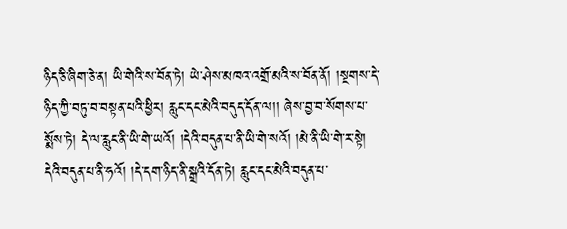ཉིད་ཅི་ཞིག་ཅེ་ན། ཡི་གེའི་ས་བོན་ཏེ། ཡེ་ཤེས་མཁའ་འགྲོ་མའི་ས་བོན་ནོ། །སྔགས་དེ་ཉིད་ཀྱི་བཏུ་བ་བསྟན་པའི་ཕྱིར། རླུང་དང་མེའི་བདུད་དོན་ལ།། ཞེས་བྱ་བ་སོགས་པ་སྨོས་ཏེ། དེ་ལ་རླུང་ནི་ཡི་གེ་ཡའོ། །དེའི་བདུན་པ་ནི་ཡི་གེ་སའོ། །མེ་ནི་ཡི་གེ་ར་སྟེ། དེའི་བདུན་པ་ནི་ཧའོ། །དེ་དག་ཉིད་ནི་སྒྲའི་དོན་ཏེ། རླུང་དང་མེའི་བདུན་པ་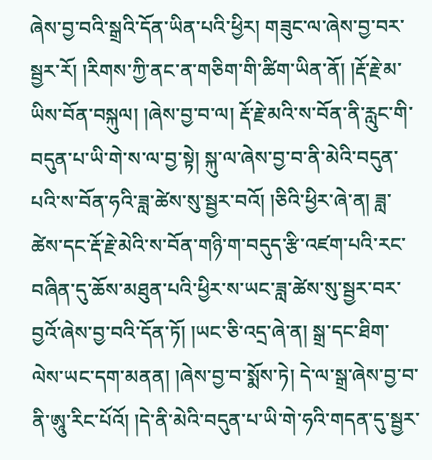ཞེས་བྱ་བའི་སྒྲའི་དོན་ཡིན་པའི་ཕྱིར། གཟུང་ལ་ཞེས་བྱ་བར་སྦྱར་རོ། །རིགས་ཀྱི་ནང་ན་གཅིག་གི་ཚིག་ཡིན་ནོ། །རྡོ་རྗེ་མ་ཡིས་བོན་བསྐུལ། །ཞེས་བྱ་བ་ལ། རྡོ་རྗེ་མའི་ས་བོན་ནི་རླུང་གི་བདུན་པ་ཡི་གེ་ས་ལ་བྱ་སྟེ། སྐུ་ལ་ཞེས་བྱ་བ་ནི་མེའི་བདུན་པའི་ས་བོན་ཧའི་ཟླ་ཚེས་སུ་སྦྱར་བའོ། །ཅིའི་ཕྱིར་ཞེ་ན། ཟླ་ཚེས་དང་རྡོ་རྗེ་མེའི་ས་བོན་གཉི་ག་བདུད་རྩི་འཛག་པའི་རང་བཞིན་དུ་ཆོས་མཐུན་པའི་ཕྱིར་ས་ཡང་ཟླ་ཚེས་སུ་སྦྱར་བར་བྱའོ་ཞེས་བྱ་བའི་དོན་ཏོ། །ཡང་ཅི་འདྲ་ཞེ་ན། སྒྲ་དང་ཐིག་ལེས་ཡང་དག་མནན། །ཞེས་བྱ་བ་སྨོས་ཏེ། དེ་ལ་སྒྲ་ཞེས་བྱ་བ་ནི་ཨཱུ་རིང་པོའོ། །དེ་ནི་མེའི་བདུན་པ་ཡི་གེ་ཧའི་གདན་དུ་སྦྱར་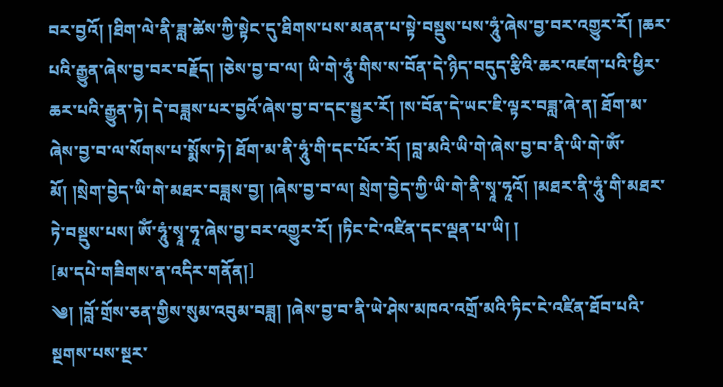བར་བྱའོ། །ཐིག་ལེ་ནི་ཟླ་ཚེས་ཀྱི་སྟེང་དུ་ཐིགས་པས་མནན་པ་སྟེ་བསྡུས་པས་ཧཱུཾ་ཞེས་བྱ་བར་འགྱུར་རོ། །ཆར་པའི་རྒྱུན་ཞེས་བྱ་བར་བརྗོད། །ཅེས་བྱ་བ་ལ། ཡི་གེ་ཧཱུཾ་གིས་ས་བོན་དེ་ཉིད་བདུད་རྩིའི་ཆར་འཛག་པའི་ཕྱིར་ཆར་པའི་རྒྱུན་ཏེ། དེ་བཟླས་པར་བྱའོ་ཞེས་བྱ་བ་དང་སྦྱར་རོ། །ས་བོན་དེ་ཡང་ཇི་ལྟར་བཟླ་ཞེ་ན། ཐོག་མ་ཞེས་བྱ་བ་ལ་སོགས་པ་སྨོས་ཏེ། ཐོག་མ་ནི་ཧཱུཾ་གི་དང་པོར་རོ། །བླ་མའི་ཡི་གེ་ཞེས་བྱ་བ་ནི་ཡི་གེ་ཨོཾ་མོ། །སྲེག་བྱེད་ཡི་གེ་མཐར་བཟླས་བྱ། །ཞེས་བྱ་བ་ལ། སྲེག་བྱེད་ཀྱི་ཡི་གེ་ནི་སྭཱ་ཧཱའོ། །མཐར་ནི་ཧཱུཾ་གི་མཐར་ཏེ་བསྡུས་པས། ཨོཾ་ཧཱུཾ་སྭཱ་ཧཱ་ཞེས་བྱ་བར་འགྱུར་རོ། །ཏིང་ངེ་འཛིན་དང་ལྡན་པ་ཡི། །
[མ་དཔེ་གཟིགས་ན་འདིར་གནོན།]
༄། །བློ་གྲོས་ཅན་གྱིས་སུམ་འབུམ་བཟླ། །ཞེས་བྱ་བ་ནི་ཡེ་ཤེས་མཁའ་འགྲོ་མའི་ཏིང་ངེ་འཛིན་ཐོབ་པའི་སྔགས་པས་སྔར་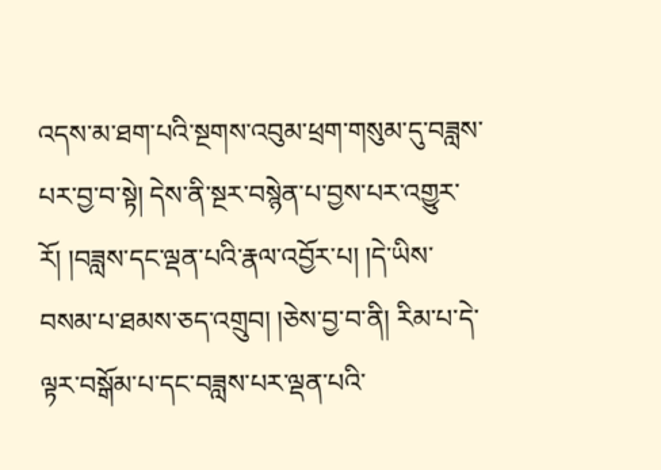འདས་མ་ཐག་པའི་སྔགས་འབུམ་ཕྲག་གསུམ་དུ་བཟླས་པར་བྱ་བ་སྟེ། དེས་ནི་སྔར་བསྙེན་པ་བྱས་པར་འགྱུར་རོ། །བཟླས་དང་ལྡན་པའི་རྣལ་འབྱོར་པ། །དེ་ཡིས་བསམ་པ་ཐམས་ཅད་འགྲུབ། །ཅེས་བྱ་བ་ནི། རིམ་པ་དེ་ལྟར་བསྒོམ་པ་དང་བཟླས་པར་ལྡན་པའི་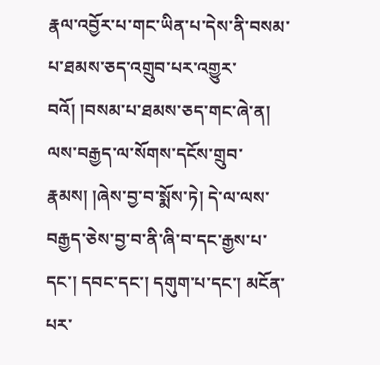རྣལ་འབྱོར་པ་གང་ཡིན་པ་དེས་ནི་བསམ་པ་ཐམས་ཅད་འགྲུབ་པར་འགྱུར་བའོ། །བསམ་པ་ཐམས་ཅད་གང་ཞེ་ན། ལས་བརྒྱད་ལ་སོགས་དངོས་གྲུབ་རྣམས། །ཞེས་བྱ་བ་སྨོས་ཏེ། དེ་ལ་ལས་བརྒྱད་ཅེས་བྱ་བ་ནི་ཞི་བ་དང་རྒྱས་པ་དང་། དབང་དང་། དགུག་པ་དང་། མངོན་པར་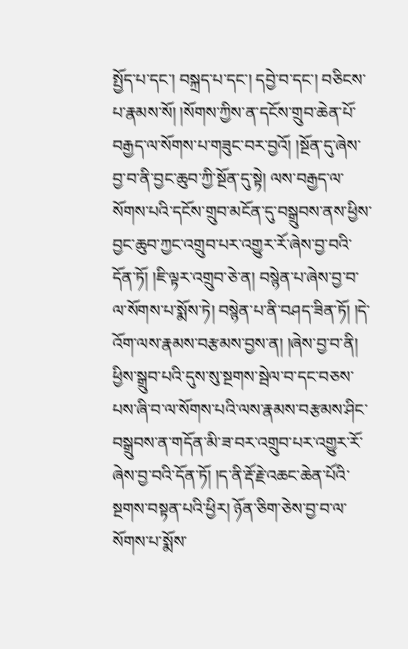སྤྱོད་པ་དང་། བསྐྲད་པ་དང་། དབྱེ་བ་དང་། བཅིངས་པ་རྣམས་སོ། །སོགས་ཀྱིས་ན་དངོས་གྲུབ་ཆེན་པོ་བརྒྱད་ལ་སོགས་པ་གཟུང་བར་བྱའོ། །སྔོན་དུ་ཞེས་བྱ་བ་ནི་བྱང་ཆུབ་ཀྱི་སྔོན་དུ་སྟེ། ལས་བརྒྱད་ལ་སོགས་པའི་དངོས་གྲུབ་མངོན་དུ་བསྒྲུབས་ནས་ཕྱིས་བྱང་ཆུབ་ཀྱང་འགྲུབ་པར་འགྱུར་རོ་ཞེས་བྱ་བའི་དོན་ཏོ། །ཇི་ལྟར་འགྲུབ་ཅེ་ན། བསྙེན་པ་ཞེས་བྱ་བ་ལ་སོགས་པ་སྨོས་ཏེ། བསྙེན་པ་ནི་བཤད་ཟིན་ཏོ། །དེ་འོག་ལས་རྣམས་བརྩམས་བྱས་ན། །ཞེས་བྱ་བ་ནི། ཕྱིས་སྒྲུབ་པའི་དུས་སུ་སྔགས་སྦེལ་བ་དང་བཅས་པས་ཞི་བ་ལ་སོགས་པའི་ལས་རྣམས་བརྩམས་ཤིང་བསྒྲུབས་ན་གདོན་མི་ཟ་བར་འགྲུབ་པར་འགྱུར་རོ་ཞེས་བྱ་བའི་དོན་ཏོ། །ད་ནི་རྡོ་རྗེ་འཆང་ཆེན་པོའི་སྔགས་བསྟན་པའི་ཕྱིར། ཉོན་ཅིག་ཅེས་བྱ་བ་ལ་སོགས་པ་སྨོས་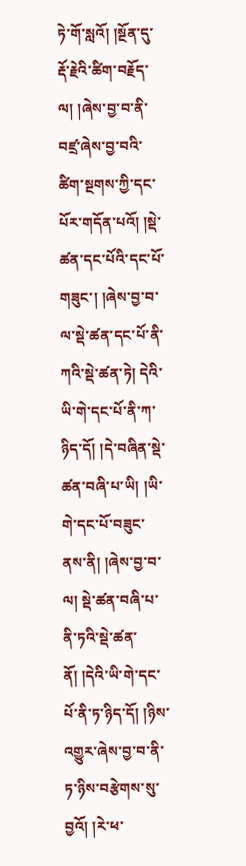ཏེ་གོ་སླའོ། །སྔོན་དུ་རྡོ་རྗེའི་ཚིག་བརྗོད་ལ། །ཞེས་བྱ་བ་ནི་བཛྲ་ཞེས་བྱ་བའི་ཚིག་སྔགས་ཀྱི་དང་པོར་གདོན་པའོ། །སྡེ་ཚན་དང་པོའི་དང་པོ་གཟུང་། །ཞེས་བྱ་བ་ལ་སྡེ་ཚན་དང་པོ་ནི་ཀའི་སྡེ་ཚན་ཏེ། དེའི་ཡི་གེ་དང་པོ་ནི་ཀ་ཉིད་དོ། །དེ་བཞིན་སྡེ་ཚན་བཞི་པ་ཡི། །ཡི་གེ་དང་པོ་བཟུང་ནས་ནི། །ཞེས་བྱ་བ་ལ། སྡེ་ཚན་བཞི་པ་ནི་ཏའི་སྡེ་ཚན་ནོ། །དེའི་ཡི་གེ་དང་པོ་ནི་ཏ་ཉིད་དོ། །ཉིས་འགྱུར་ཞེས་བྱ་བ་ནི་ཏ་ཉིས་བརྩེགས་སུ་བྱའོ། །རེ་ཕ་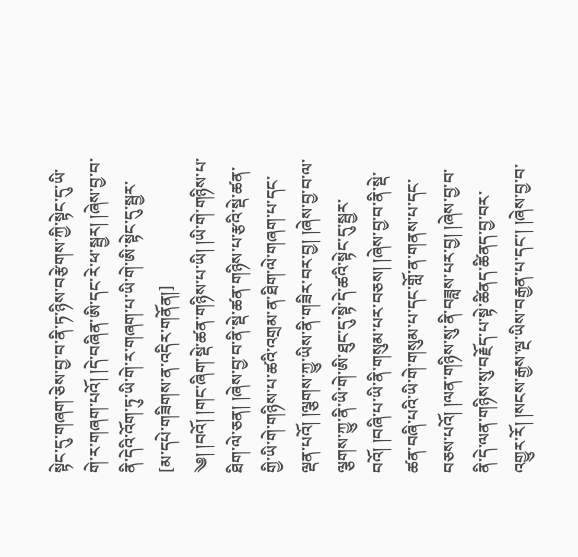སྟེང་དུ་གཞག་ཅེས་བྱ་བ་ནི་ཏ་ཉིས་བརྩེགས་ཀྱི་སྟེང་དུ་ཡི་གེ་ར་གཞག་པའོ། །དེ་བཞིན་ཨི་དང་རེ་ཕ་སྦྱར། །ཞེས་བྱ་བ་ནི་དེའི་འོག་ཏུ་ཡི་གེ་ར་གཞག་པ་ཡི་གེ་ཨི་སྟེང་དུ་སྦྱར་
[མ་དཔེ་གཟིགས་ན་འདིར་གནོན།]
༄། །བའོ། །གང་ཞིག་སྡེ་ཚན་གཉིས་པ་ཡི། །ཡི་གེ་གཉིས་པ་ཐིག་ལེ་ཅན། །ཞེས་བྱ་བ་ནི་སྡེ་ཚན་གཉིས་པ་རྩའི་སྡེ་ཚན་གྱི་ཡི་གེ་གཉིས་པ་ཚའི་འགྲམ་ན་ཐིག་ལེ་གཞག་པ་དང་ལྡན་པའོ། །ལྕགས་ཀྱུ་ཡིས་ནི་གཟིར་བར་བྱ། །ཞེས་བྱ་བ་ལ་ལྕགས་ཀྱུ་ནི་ཡི་གེ་ཨི་ཐུང་དུ་སྟེ་དེ་ཚའི་སྟེང་དུ་སྦྱར་བའོ། །བཞི་པ་ཡི་ནི་གསུམ་པར་བཅས། །ཞེས་བྱ་བ་ནི་སྡེ་ཚན་བཞི་པའི་ཡི་གེ་གསུམ་པ་དང་གློ་ན་གནས་པ་དང་བཅས་པའོ། །ལན་གཉིས་སུ་ནི་བཟླས་པར་བྱ། །ཞེས་བྱ་བ་ནི་དེ་ལན་གཉིས་སུ་བརྗོད་པ་སྟེ་ཚིནད་ཚིནད་བྱ་བར་འགྱུར་རོ། །སངས་རྒྱས་ལྔ་ཡིས་བརྒྱན་པ་དང་། །ཞེས་བྱ་བ་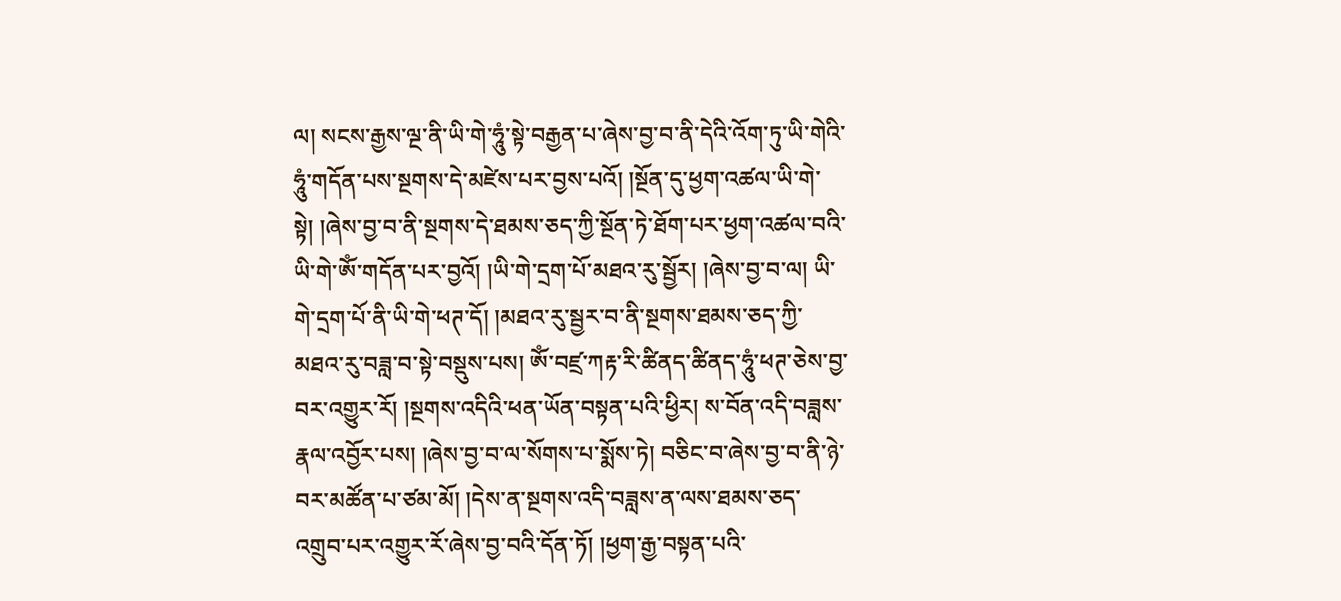ལ། སངས་རྒྱས་ལྔ་ནི་ཡི་གེ་ཧཱུཾ་སྟེ་བརྒྱན་པ་ཞེས་བྱ་བ་ནི་དེའི་འོག་ཏུ་ཡི་གེའི་ཧཱུཾ་གདོན་པས་སྔགས་དེ་མཛེས་པར་བྱས་པའོ། །སྔོན་དུ་ཕྱག་འཚལ་ཡི་གེ་སྟེ། །ཞེས་བྱ་བ་ནི་སྔགས་དེ་ཐམས་ཅད་ཀྱི་སྔོན་ཏེ་ཐོག་པར་ཕྱག་འཚལ་བའི་ཡི་གེ་ཨོཾ་གདོན་པར་བྱའོ། །ཡི་གེ་དྲག་པོ་མཐའ་རུ་སྦྱོར། །ཞེས་བྱ་བ་ལ། ཡི་གེ་དྲག་པོ་ནི་ཡི་གེ་ཕཊ་དོ། །མཐའ་རུ་སྦྱར་བ་ནི་སྔགས་ཐམས་ཅད་ཀྱི་མཐའ་རུ་བཟླ་བ་སྟེ་བསྡུས་པས། ཨོཾ་བཛྲ་ཀརྟ་རི་ཚིནད་ཚིནད་ཧཱུཾ་ཕཊ་ཅེས་བྱ་བར་འགྱུར་རོ། །སྔགས་འདིའི་ཕན་ཡོན་བསྟན་པའི་ཕྱིར། ས་བོན་འདི་བཟླས་རྣལ་འབྱོར་པས། །ཞེས་བྱ་བ་ལ་སོགས་པ་སྨོས་ཏེ། བཅིང་བ་ཞེས་བྱ་བ་ནི་ཉེ་བར་མཚོན་པ་ཙམ་མོ། །དེས་ན་སྔགས་འདི་བཟླས་ན་ལས་ཐམས་ཅད་འགྲུབ་པར་འགྱུར་རོ་ཞེས་བྱ་བའི་དོན་ཏོ། །ཕྱག་རྒྱ་བསྟན་པའི་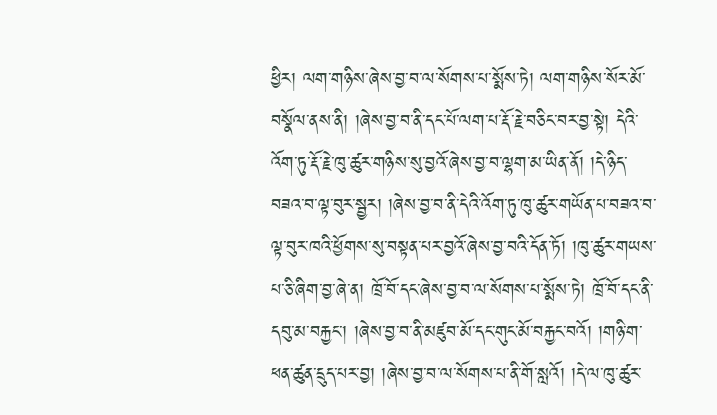ཕྱིར། ལག་གཉིས་ཞེས་བྱ་བ་ལ་སོགས་པ་སྨོས་ཏེ། ལག་གཉིས་སོར་མོ་བསྣོལ་ནས་ནི། །ཞེས་བྱ་བ་ནི་དང་པོ་ལག་པ་རྡོ་རྗེ་བཅིང་བར་བྱ་སྟེ། དེའི་འོག་ཏུ་རྡོ་རྗེ་ཁུ་ཚུར་གཉིས་སུ་བྱའོ་ཞེས་བྱ་བ་ལྷག་མ་ཡིན་ནོ། །དེ་ཉིད་བཟའ་བ་ལྟ་བུར་སྦྱར། །ཞེས་བྱ་བ་ནི་དེའི་འོག་ཏུ་ཁུ་ཚུར་གཡོན་པ་བཟའ་བ་ལྟ་བུར་ཁའི་ཕྱོགས་སུ་བསྟན་པར་བྱའོ་ཞེས་བྱ་བའི་དོན་ཏོ། །ཁུ་ཚུར་གཡས་པ་ཅི་ཞིག་བྱ་ཞེ་ན། ཁྲོ་བོ་དང་ཞེས་བྱ་བ་ལ་སོགས་པ་སྨོས་ཏེ། ཁྲོ་བོ་དང་ནི་དབུ་མ་བརྐྱང་། །ཞེས་བྱ་བ་ནི་མཛུབ་མོ་དང་གུང་མོ་བརྐྱང་བའོ། །གཉི་ག་ཕན་ཚུན་དྲུད་པར་བྱ། །ཞེས་བྱ་བ་ལ་སོགས་པ་ནི་གོ་སླའོ། །དེ་ལ་ཁུ་ཚུར་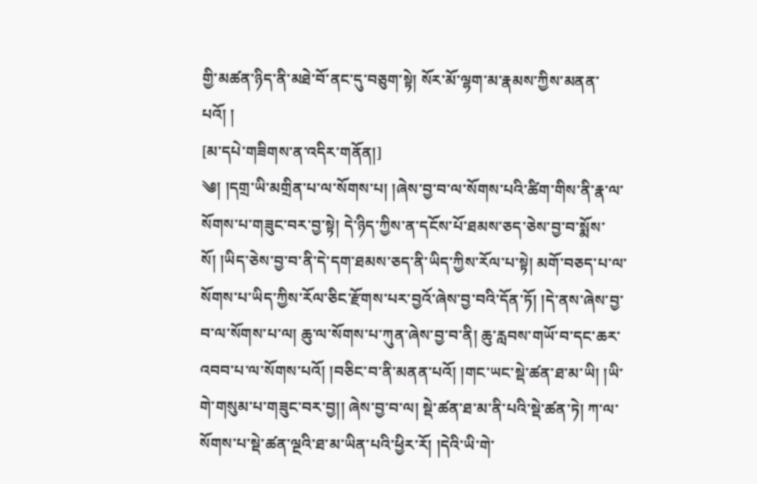གྱི་མཚན་ཉིད་ནི་མཐེ་བོ་ནང་དུ་བཅུག་སྟེ། སོར་མོ་ལྷག་མ་རྣམས་ཀྱིས་མནན་པའོ། །
[མ་དཔེ་གཟིགས་ན་འདིར་གནོན།]
༄། །དགྲ་ཡི་མགྲིན་པ་ལ་སོགས་པ། །ཞེས་བྱ་བ་ལ་སོགས་པའི་ཚིག་གིས་ནི་རྣ་ལ་སོགས་པ་གཟུང་བར་བྱ་སྟེ། དེ་ཉིད་ཀྱིས་ན་དངོས་པོ་ཐམས་ཅད་ཅེས་བྱ་བ་སྨོས་སོ། །ཡིད་ཅེས་བྱ་བ་ནི་དེ་དག་ཐམས་ཅད་ནི་ཡིད་ཀྱིས་རོལ་པ་སྟེ། མགོ་བཅད་པ་ལ་སོགས་པ་ཡིད་ཀྱིས་རོལ་ཅིང་རྫོགས་པར་བྱའོ་ཞེས་བྱ་བའི་དོན་ཏོ། །དེ་ནས་ཞེས་བྱ་བ་ལ་སོགས་པ་ལ། ཆུ་ལ་སོགས་པ་ཀུན་ཞེས་བྱ་བ་ནི། ཆུ་རླབས་གཡོ་བ་དང་ཆར་འབབ་པ་ལ་སོགས་པའོ། །བཅིང་བ་ནི་མནན་པའོ། །གང་ཡང་སྡེ་ཚན་ཐ་མ་ཡི། །ཡི་གེ་གསུམ་པ་གཟུང་བར་བྱ།། ཞེས་བྱ་བ་ལ། སྡེ་ཚན་ཐ་མ་ནི་པའི་སྡེ་ཚན་ཏེ། ཀ་ལ་སོགས་པ་སྡེ་ཚན་ལྔའི་ཐ་མ་ཡིན་པའི་ཕྱིར་རོ། །དེའི་ཡི་གེ་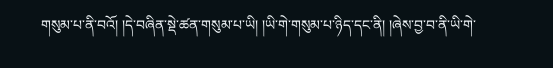གསུམ་པ་ནི་བའོ། །དེ་བཞིན་སྡེ་ཚན་གསུམ་པ་ཡི། །ཡི་གེ་གསུམ་པ་ཉིད་དང་ནི། །ཞེས་བྱ་བ་ནི་ཡི་གེ་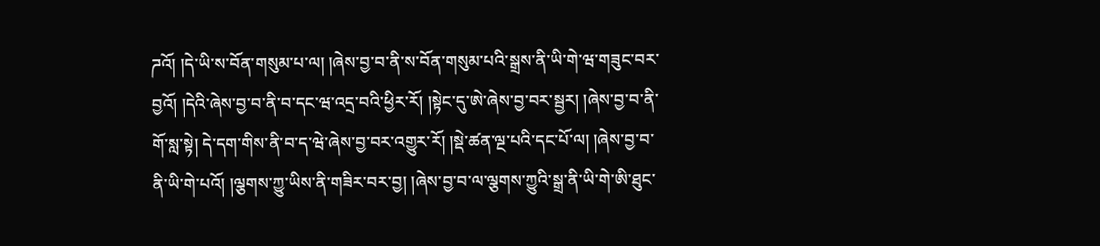ཌའོ། །དེ་ཡི་ས་བོན་གསུམ་པ་ལ། །ཞེས་བྱ་བ་ནི་ས་བོན་གསུམ་པའི་སྒྲས་ནི་ཡི་གེ་ཝ་གཟུང་བར་བྱའོ། །དེའི་ཞེས་བྱ་བ་ནི་བ་དང་ཝ་འདྲ་བའི་ཕྱིར་རོ། །སྟེང་དུ་ཨེ་ཞེས་བྱ་བར་སྦྱར། །ཞེས་བྱ་བ་ནི་གོ་སླ་སྟེ། དེ་དག་གིས་ནི་བ་ད་ཝེ་ཞེས་བྱ་བར་འགྱུར་རོ། །སྡེ་ཚན་ལྔ་པའི་དང་པོ་ལ། །ཞེས་བྱ་བ་ནི་ཡི་གེ་པའོ། །ལྕགས་ཀྱུ་ཡིས་ནི་གཟིར་བར་བྱ། །ཞེས་བྱ་བ་ལ་ལྕགས་ཀྱུའི་སྒྲ་ནི་ཡི་གེ་ཨི་ཐུང་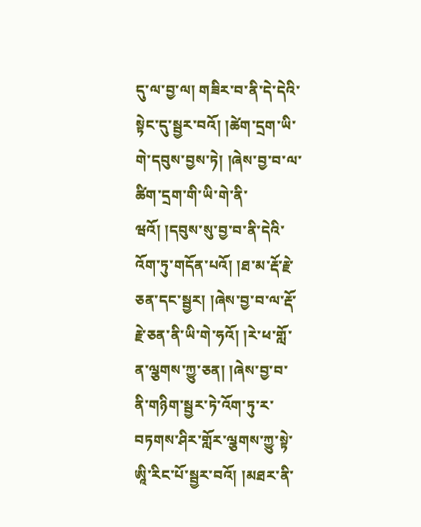དུ་ལ་བྱ་ལ། གཟིར་བ་ནི་དེ་དེའི་སྟེང་དུ་སྦྱར་བའོ། །ཚེག་དྲག་ཡི་གེ་དབུས་བྱས་ཏེ། །ཞེས་བྱ་བ་ལ་ཚིག་དྲག་གི་ཡི་གེ་ནི་ཝའོ། །དབུས་སུ་བྱ་བ་ནི་དེའི་འོག་ཏུ་གདོན་པའོ། །ཐ་མ་རྡོ་རྗེ་ཅན་དང་སྦྱར། །ཞེས་བྱ་བ་ལ་རྡོ་རྗེ་ཅན་ནི་ཡི་གེ་ཧའོ། །རེ་ཕ་གློ་ན་ལྕགས་ཀྱུ་ཅན། །ཞེས་བྱ་བ་ནི་གཉིག་སྦྱར་ཏེ་འོག་ཏུ་ར་བཏགས་ཤིར་གློར་ལྕགས་ཀྱུ་སྟེ་ཨཱི་རིང་པོ་སྦྱར་བའོ། །མཐར་ནི་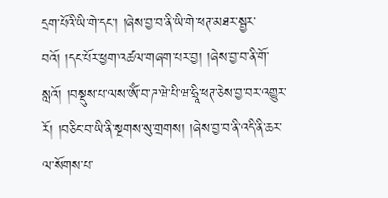དྲག་པོའི་ཡི་གེ་དང་། །ཞེས་བྱ་བ་ནི་ཡི་གེ་ཕཊ་མཐར་སྦྱར་བའོ། །དང་པོར་ཕྱག་འཚལ་གཞག་པར་བྱ། །ཞེས་བྱ་བ་ནི་གོ་སླའོ། །བསྡུས་པ་ལས་ཨོཾ་བ་ཌ་ཝེ་པི་ཝ་ཧྲཱི་ཕཊ་ཅེས་བྱ་བར་འགྱུར་རོ། །བཅིང་བ་ཡི་ནི་སྔགས་སུ་གྲགས། །ཞེས་བྱ་བ་ནི་འདི་ནི་ཆར་ལ་སོགས་པ་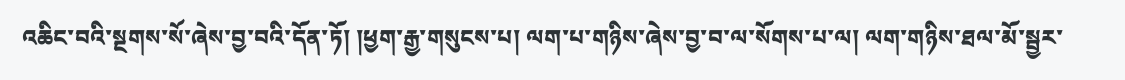འཆིང་བའི་སྔགས་སོ་ཞེས་བྱ་བའི་དོན་ཏོ། །ཕྱག་རྒྱ་གསུངས་པ། ལག་པ་གཉིས་ཞེས་བྱ་བ་ལ་སོགས་པ་ལ། ལག་གཉིས་ཐལ་མོ་སྦྱར་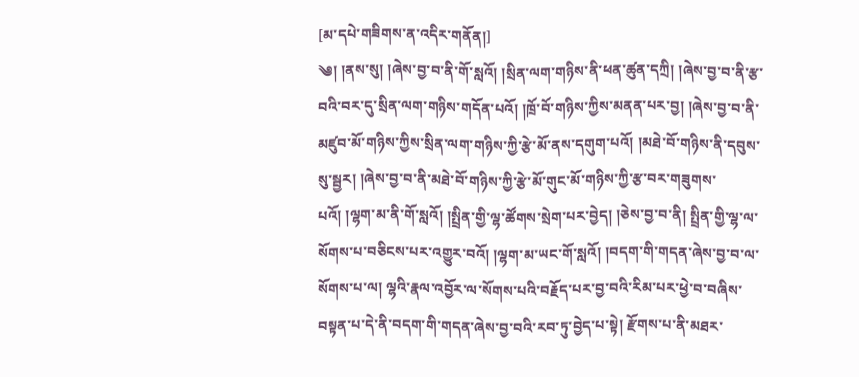[མ་དཔེ་གཟིགས་ན་འདིར་གནོན།]
༄། །ནས་སུ། །ཞེས་བྱ་བ་ནི་གོ་སླའོ། །སྲིན་ལག་གཉིས་ནི་ཕན་ཚུན་དཀྲི། །ཞེས་བྱ་བ་ནི་རྩ་བའི་བར་དུ་སྲིན་ལག་གཉིས་གདོན་པའོ། །ཁྲོ་བོ་གཉིས་ཀྱིས་མནན་པར་བྱ། །ཞེས་བྱ་བ་ནི་མཛུབ་མོ་གཉིས་ཀྱིས་སྲིན་ལག་གཉིས་ཀྱི་རྩེ་མོ་ནས་དགུག་པའོ། །མཐེ་བོ་གཉིས་ནི་དབུས་སུ་སྦྱར། །ཞེས་བྱ་བ་ནི་མཐེ་བོ་གཉིས་ཀྱི་རྩེ་མོ་གུང་མོ་གཉིས་ཀྱི་རྩ་བར་གཟུགས་པའོ། །ལྷག་མ་ནི་གོ་སླའོ། །སྤྲིན་གྱི་ལྷ་ཚོགས་སྲེག་པར་བྱེད། །ཅེས་བྱ་བ་ནི། སྤྲིན་གྱི་ལྷ་ལ་སོགས་པ་བཅིངས་པར་འགྱུར་བའོ། །ལྷག་མ་ཡང་གོ་སླའོ། །བདག་གི་གདན་ཞེས་བྱ་བ་ལ་སོགས་པ་ལ། ལྷའི་རྣལ་འབྱོར་ལ་སོགས་པའི་བརྗོད་པར་བྱ་བའི་རིམ་པར་ཕྱེ་བ་བཞིས་བསྟན་པ་དེ་ནི་བདག་གི་གདན་ཞེས་བྱ་བའི་རབ་ཏུ་བྱེད་པ་སྟེ། རྫོགས་པ་ནི་མཐར་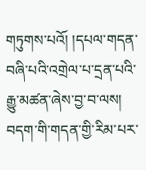གཏུགས་པའོ། །དཔལ་གདན་བཞི་པའི་འགྲེལ་པ་དྲན་པའི་རྒྱུ་མཚན་ཞེས་བྱ་བ་ལས། བདག་གི་གདན་གྱི་རིམ་པར་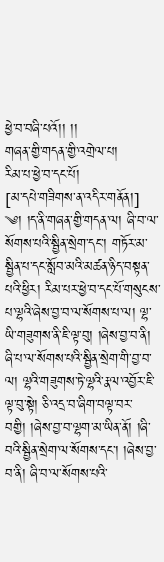ཕྱེ་བ་བཞི་པའོ།། །།
གཞན་གྱི་གདན་གྱི་འགྲེལ་པ།
རིམ་པ་ཕྱེ་བ་དང་པོ།
[མ་དཔེ་གཟིགས་ན་འདིར་གནོན།]
༄། །ད་ནི་གཞན་གྱི་གདན་ལ། ཞི་བ་ལ་སོགས་པའི་སྦྱིན་སྲེག་དང་། གཏོར་མ་སྦྱིན་པ་དང་སློབ་མའི་མཚན་ཉིད་བསྟན་པའི་ཕྱིར། རིམ་པར་ཕྱེ་བ་དང་པོ་གསུངས་པ་ལྷའི་ཞེས་བྱ་བ་ལ་སོགས་པ་ལ། ལྷ་ཡི་གཟུགས་ནི་ཇི་ལྟ་བུ། །ཞེས་བྱ་བ་ནི། ཞི་པ་ལ་སོགས་པའི་སྦྱིན་སྲེག་གི་བྱ་བ་ལ། ལྷའི་གཟུགས་ཏེ་ལྷའི་རྣལ་འབྱོར་ཇི་ལྟ་བུ་སྟེ། ཅི་འདྲ་བ་ཞིག་བལྟ་བར་བགྱི། །ཞེས་བྱ་བ་ལྷག་མ་ཡིན་ནོ། །ཞི་བའི་སྦྱིན་སྲེག་ལ་སོགས་དང་། །ཞེས་བྱ་བ་ནི། ཞི་བ་ལ་སོགས་པའི་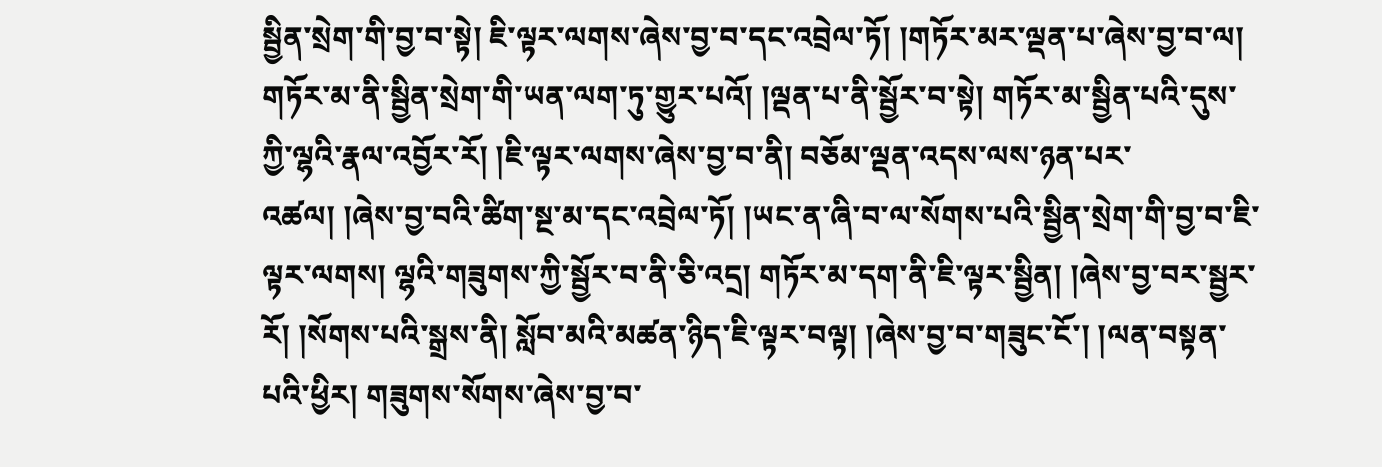སྦྱིན་སྲེག་གི་བྱ་བ་སྟེ། ཇི་ལྟར་ལགས་ཞེས་བྱ་བ་དང་འབྲེལ་ཏོ། །གཏོར་མར་ལྡན་པ་ཞེས་བྱ་བ་ལ། གཏོར་མ་ནི་སྦྱིན་སྲེག་གི་ཡན་ལག་ཏུ་གྱུར་པའོ། །ལྡན་པ་ནི་སྦྱོར་བ་སྟེ། གཏོར་མ་སྦྱིན་པའི་དུས་ཀྱི་ལྷའི་རྣལ་འབྱོར་རོ། །ཇི་ལྟར་ལགས་ཞེས་བྱ་བ་ནི། བཅོམ་ལྡན་འདས་ལས་ཉན་པར་འཚལ། །ཞེས་བྱ་བའི་ཚིག་སྔ་མ་དང་འབྲེལ་ཏོ། །ཡང་ན་ཞི་བ་ལ་སོགས་པའི་སྦྱིན་སྲེག་གི་བྱ་བ་ཇི་ལྟར་ལགས། ལྷའི་གཟུགས་ཀྱི་སྦྱོར་བ་ནི་ཅི་འདྲ། གཏོར་མ་དག་ནི་ཇི་ལྟར་སྦྱིན། །ཞེས་བྱ་བར་སྦྱར་རོ། །སོགས་པའི་སྒྲས་ནི། སློབ་མའི་མཚན་ཉིད་ཇི་ལྟར་བལྟ། །ཞེས་བྱ་བ་གཟུང་ངོ་། །ལན་བསྟན་པའི་ཕྱིར། གཟུགས་སོགས་ཞེས་བྱ་བ་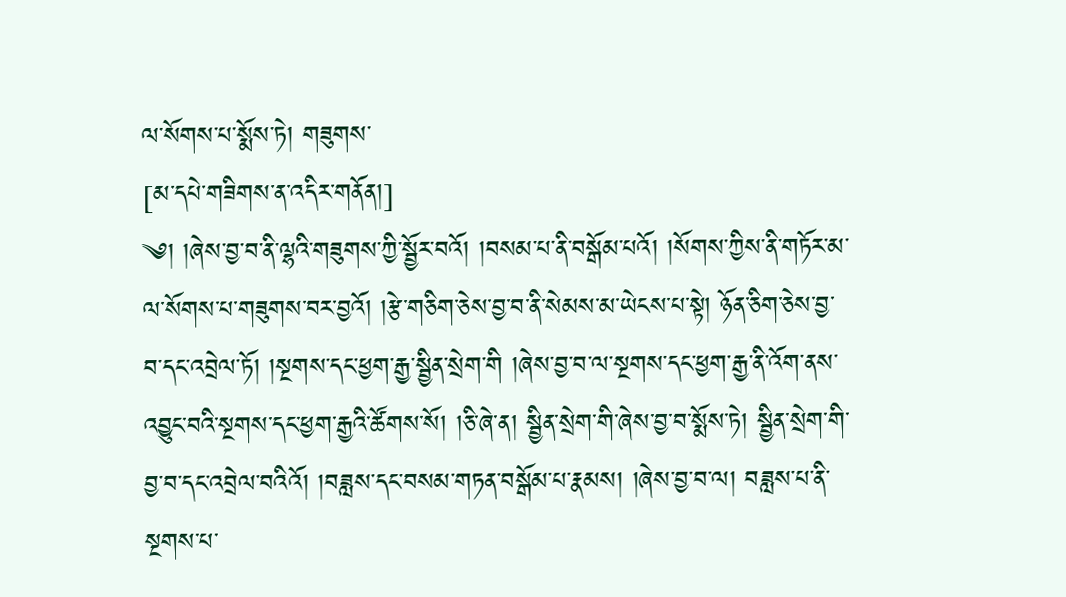ལ་སོགས་པ་སྨོས་ཏེ། གཟུགས་
[མ་དཔེ་གཟིགས་ན་འདིར་གནོན།]
༄། །ཞེས་བྱ་བ་ནི་ལྷའི་གཟུགས་ཀྱི་སྦྱོར་བའོ། །བསམ་པ་ནི་བསྒོམ་པའོ། །སོགས་ཀྱིས་ནི་གཏོར་མ་ལ་སོགས་པ་གཟུགས་བར་བྱའོ། །རྩེ་གཅིག་ཅེས་བྱ་བ་ནི་སེམས་མ་ཡེངས་པ་སྟེ། ཉོན་ཅིག་ཅེས་བྱ་བ་དང་འབྲེལ་ཏོ། །སྔགས་དང་ཕྱག་རྒྱ་སྦྱིན་སྲེག་གི །ཞེས་བྱ་བ་ལ་སྔགས་དང་ཕྱག་རྒྱ་ནི་འོག་ནས་འབྱུང་བའི་སྔགས་དང་ཕྱག་རྒྱའི་ཚོགས་སོ། །ཅི་ཞེ་ན། སྦྱིན་སྲེག་གི་ཞེས་བྱ་བ་སྨོས་ཏེ། སྦྱིན་སྲེག་གི་བྱ་བ་དང་འབྲེལ་བའིའོ། །བཟླས་དང་བསམ་གཏན་བསྒོམ་པ་རྣམས། །ཞེས་བྱ་བ་ལ། བཟླས་པ་ནི་སྔགས་པ་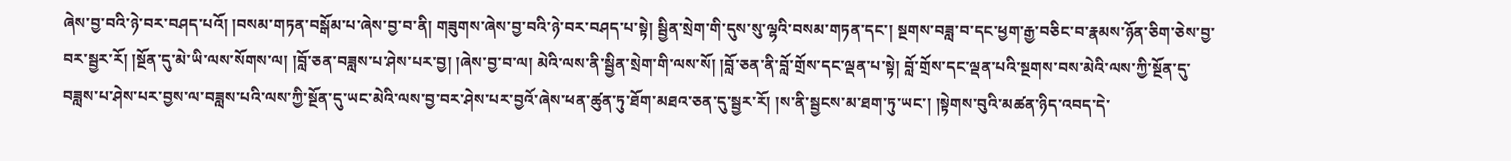ཞེས་བྱ་བའི་ཉེ་བར་བཤད་པའོ། །བསམ་གཏན་བསྒོམ་པ་ཞེས་བྱ་བ་ནི། གཟུགས་ཞེས་བྱ་བའི་ཉེ་བར་བཤད་པ་སྟེ། སྦྱིན་སྲེག་གི་དུས་སུ་ལྷའི་བསམ་གཏན་དང་། སྔགས་བཟླ་བ་དང་ཕྱག་རྒྱ་བཅིང་བ་རྣམས་ཉོན་ཅིག་ཅེས་བྱ་བར་སྦྱར་རོ། །སྔོན་དུ་མེ་ཡི་ལས་སོགས་ལ། །བློ་ཅན་བཟླས་པ་ཤེས་པར་བྱ། །ཞེས་བྱ་བ་ལ། མེའི་ལས་ནི་སྦྱིན་སྲེག་གི་ལས་སོ། །བློ་ཅན་ནི་བློ་གྲོས་དང་ལྡན་པ་སྟེ། བློ་གྲོས་དང་ལྡན་པའི་སྔགས་བས་མེའི་ལས་ཀྱི་སྔོན་དུ་བཟླས་པ་ཤེས་པར་བྱས་ལ་བཟླས་པའི་ལས་ཀྱི་སྔོན་དུ་ཡང་མེའི་ལས་བྱ་བར་ཤེས་པར་བྱའོ་ཞེས་ཕན་ཚུན་ཏུ་ཐོག་མཐའ་ཅན་དུ་སྦྱར་རོ། །ས་ནི་སྦྱངས་མ་ཐག་ཏུ་ཡང་། །སྟེགས་བུའི་མཚན་ཉིད་འབད་དེ་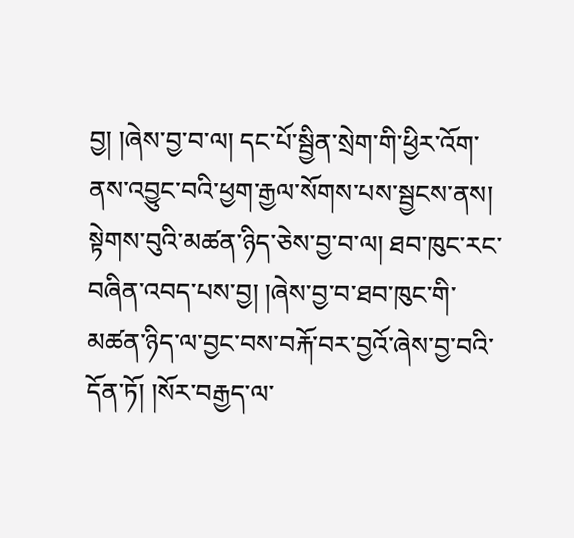བྱ། །ཞེས་བྱ་བ་ལ། དང་པོ་སྦྱིན་སྲེག་གི་ཕྱིར་འོག་ནས་འབྱུང་བའི་ཕྱག་རྒྱལ་སོགས་པས་སྦྱངས་ནས། སྟེགས་བུའི་མཚན་ཉིད་ཅེས་བྱ་བ་ལ། ཐབ་ཁུང་རང་བཞིན་འབད་པས་བྱ། །ཞེས་བྱ་བ་ཐབ་ཁུང་གི་མཚན་ཉིད་ལ་བྱང་བས་བརྐོ་བར་བྱའོ་ཞེས་བྱ་བའི་དོན་ཏོ། །སོར་བརྒྱད་ལ་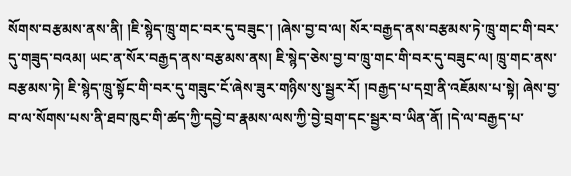སོགས་བརྩམས་ནས་ནི། །ཇི་སྙེད་ཁྲུ་གང་བར་དུ་བཟུང་། །ཞེས་བྱ་བ་ལ། སོར་བརྒྱད་ནས་བརྩམས་ཏེ་ཁྲུ་གང་གི་བར་དུ་གཟུད་བའམ། ཡང་ན་སོར་བརྒྱད་ནས་བརྩམས་ནས། ཇི་སྙེད་ཅེས་བྱ་བ་ཁྲུ་གང་གི་བར་དུ་བཟུང་ལ། ཁྲུ་གང་ནས་བརྩམས་ཏེ། ཇི་སྙེད་ཁྲུ་སྟོང་གི་བར་དུ་གཟུང་ངོ་ཞེས་ཟུར་གཉིས་སུ་སྦྱར་རོ། །བརྒྱད་པ་དགྲ་ནི་འཇོམས་པ་སྟེ། ཞེས་བྱ་བ་ལ་སོགས་པས་ནི་ཐབ་ཁུང་གི་ཚད་ཀྱི་དབྱེ་བ་རྣམས་ལས་ཀྱི་བྱེ་བྲག་དང་སྦྱར་བ་ཡིན་ནོ། །དེ་ལ་བརྒྱད་པ་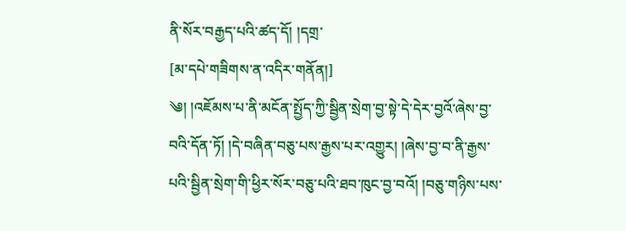ནི་སོར་བརྒྱད་པའི་ཚད་དོ། །དགྲ་
[མ་དཔེ་གཟིགས་ན་འདིར་གནོན།]
༄། །འཇོམས་པ་ནི་མངོན་སྤྱོད་ཀྱི་སྦྱིན་སྲེག་བྱ་སྟེ་དེ་དེར་བྱའོ་ཞེས་བྱ་བའི་དོན་ཏོ། །དེ་བཞིན་བཅུ་པས་རྒྱས་པར་འགྱུར། །ཞེས་བྱ་བ་ནི་རྒྱས་པའི་སྦྱིན་སྲེག་གི་ཕྱིར་སོར་བཅུ་པའི་ཐབ་ཁུང་བྱ་བའོ། །བཅུ་གཉིས་པས་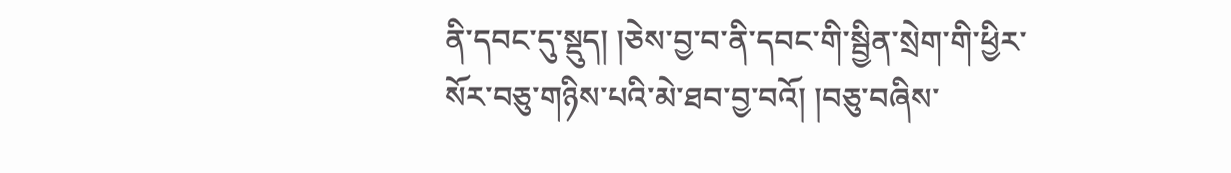ནི་དབང་དུ་སྡུད། །ཅེས་བྱ་བ་ནི་དབང་གི་སྦྱིན་སྲེག་གི་ཕྱིར་སོར་བཅུ་གཉིས་པའི་མེ་ཐབ་བྱ་བའོ། །བཅུ་བཞིས་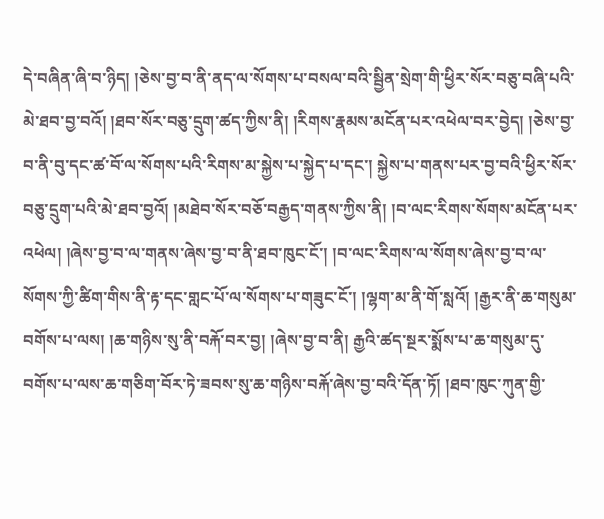དེ་བཞིན་ཞི་བ་ཉིད། །ཅེས་བྱ་བ་ནི་ནད་ལ་སོགས་པ་བསལ་བའི་སྦྱིན་སྲེག་གི་ཕྱིར་སོར་བཅུ་བཞི་པའི་མེ་ཐབ་བྱ་བའོ། །ཐབ་སོར་བཅུ་དྲུག་ཚད་ཀྱིས་ནི། །རིགས་རྣམས་མངོན་པར་འཕེལ་བར་བྱེད། །ཅེས་བྱ་བ་ནི་བུ་དང་ཚ་བོ་ལ་སོགས་པའི་རིགས་མ་སྐྱེས་པ་སྐྱེད་པ་དང་། སྐྱེས་པ་གནས་པར་བྱ་བའི་ཕྱིར་སོར་བཅུ་དྲུག་པའི་མེ་ཐབ་བྱའོ། །མཐེབ་སོར་བཅོ་བརྒྱད་གནས་ཀྱིས་ནི། །བ་ལང་རིགས་སོགས་མངོན་པར་འཕེལ། །ཞེས་བྱ་བ་ལ་གནས་ཞེས་བྱ་བ་ནི་ཐབ་ཁུང་ངོ་། །བ་ལང་རིགས་ལ་སོགས་ཞེས་བྱ་བ་ལ་སོགས་ཀྱི་ཚིག་གིས་ནི་རྟ་དང་གླང་པོ་ལ་སོགས་པ་གཟུང་ངོ་། །ལྷག་མ་ནི་གོ་སླའོ། །རྒྱར་ནི་ཆ་གསུམ་བགོས་པ་ལས། །ཆ་གཉིས་སུ་ནི་བརྐོ་བར་བྱ། །ཞེས་བྱ་བ་ནི། རྒྱའི་ཚད་སྔར་སྨོས་པ་ཆ་གསུམ་དུ་བགོས་པ་ལས་ཆ་གཅིག་བོར་ཏེ་ཟབས་སུ་ཆ་གཉིས་བརྐོ་ཞེས་བྱ་བའི་དོན་ཏོ། །ཐབ་ཁུང་ཀུན་གྱི་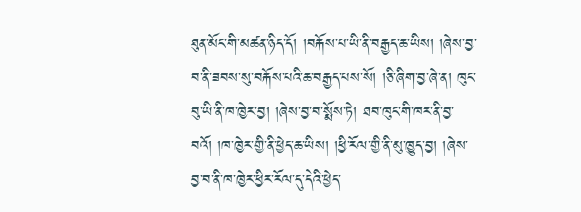ཐུན་མོང་གི་མཚན་ཉིད་དོ། །བརྐོས་པ་ཡི་ནི་བརྒྱད་ཆ་ཡིས། །ཞེས་བྱ་བ་ནི་ཟབས་སུ་བརྐོས་པའི་ཆ་བརྒྱད་པས་སོ། །ཅི་ཞིག་བྱ་ཞེ་ན། ཁུང་བུ་ཡི་ནི་ཁ་ཁྱེར་བྱ། །ཞེས་བྱ་བ་སྨོས་ཏེ། ཐབ་ཁུང་གི་ཁར་ནི་བྱ་བའོ། །ཁ་ཁྱེར་གྱི་ནི་ཕྱེད་ཆ་ཡིས། །ཕྱི་རོལ་གྱི་ནི་མུ་ཁྱུད་བྱ། །ཞེས་བྱ་བ་ནི་ཁ་ཁྱེར་ཕྱིར་རོལ་དུ་དེའི་ཕྱེད་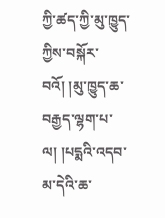ཀྱི་ཚད་ཀྱི་མུ་ཁྱུད་ཀྱིས་བསྐོར་བའོ། །མུ་ཁྱུད་ཆ་བརྒྱད་ལྷག་པ་ལ། །པདྨའི་འདབ་མ་དེའི་ཆ་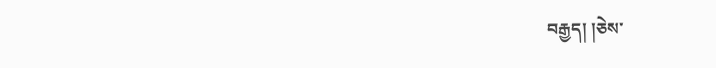བརྒྱད། །ཅེས་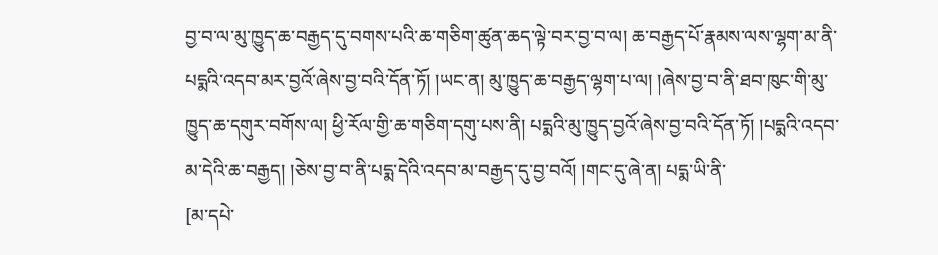བྱ་བ་ལ་མུ་ཁྱུད་ཆ་བརྒྱད་དུ་བགས་པའི་ཆ་གཅིག་ཚུན་ཆད་ལྟེ་བར་བྱ་བ་ལ། ཆ་བརྒྱད་པོ་རྣམས་ལས་ལྷག་མ་ནི་པདྨའི་འདབ་མར་བྱའོ་ཞེས་བྱ་བའི་དོན་ཏོ། །ཡང་ན། མུ་ཁྱུད་ཆ་བརྒྱད་ལྷག་པ་ལ། །ཞེས་བྱ་བ་ནི་ཐབ་ཁུང་གི་མུ་ཁྱུད་ཆ་དགུར་བགོས་ལ། ཕྱི་རོལ་གྱི་ཆ་གཅིག་དགུ་པས་ནི། པདྨའི་མུ་ཁྱུད་བྱའོ་ཞེས་བྱ་བའི་དོན་ཏོ། །པདྨའི་འདབ་མ་དེའི་ཆ་བརྒྱད། །ཅེས་བྱ་བ་ནི་པདྨ་དེའི་འདབ་མ་བརྒྱད་དུ་བྱ་བའོ། །གང་དུ་ཞེ་ན། པདྨ་ཡི་ནི་
[མ་དཔེ་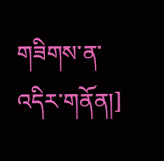གཟིགས་ན་འདིར་གནོན།]